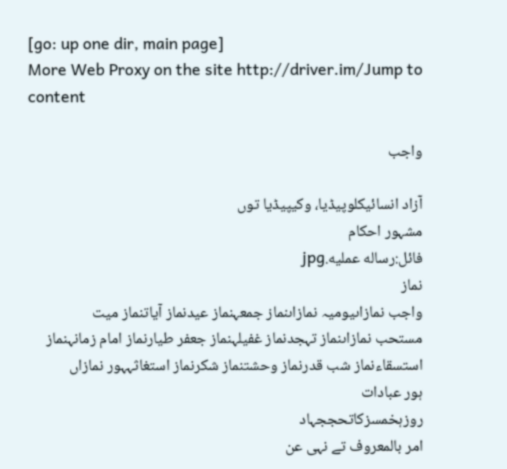[go: up one dir, main page]
More Web Proxy on the site http://driver.im/Jump to content

واجب

آزاد انسائیکلوپیڈیا، وکیپیڈیا توں
مشہور احکام
فائل:رساله عملیه.jpg
نماز
واجب نمازاںیومیہ نمازاںنماز جمعہنماز عیدنماز آیاتنماز میت
مستحب نمازاںنماز تہجدنماز غفیلہنماز جعفر طیارنماز امام زمانہنماز استسقاءنماز شب قدرنماز وحشتنماز شکرنماز استغاثہہور نمازاں
ہور عبادات
روزہخمسزکاتحججہاد
امر بالمعروف تے نہی عن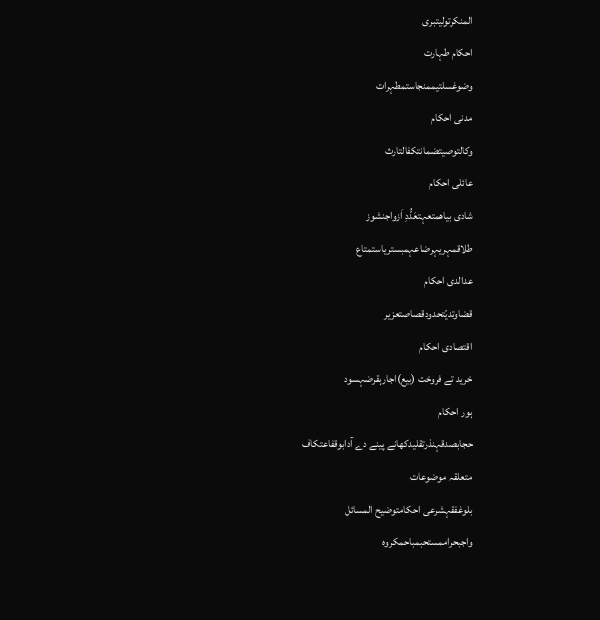المنکرتولیتبری
احکام طہارت
وضوغسلتیممنجاستمطہرات
مدنی احکام
وکالتوصیتضمانتکفالتارث
عائلی احکام
شادی بیاهمتعہتعَدُّدِ اَزواجنشوز
طلاقمہریہرضاعہمبستریاستمتاع
عدالدی احکام
قضاوتدیّتحدودقصاصتعزیر
اقتصادی احکام
خرید تے فروخت (بیع)اجارہقرضہسود
ہور احکام
حجابصدقہنذرتقلیدکھانے پینے دے آدابوقفاعتکاف
متعلقہ موضوعات
بلوغفقہشرعی احکامتوضیح المسائل
واجبحراممستحبمباحمکروہ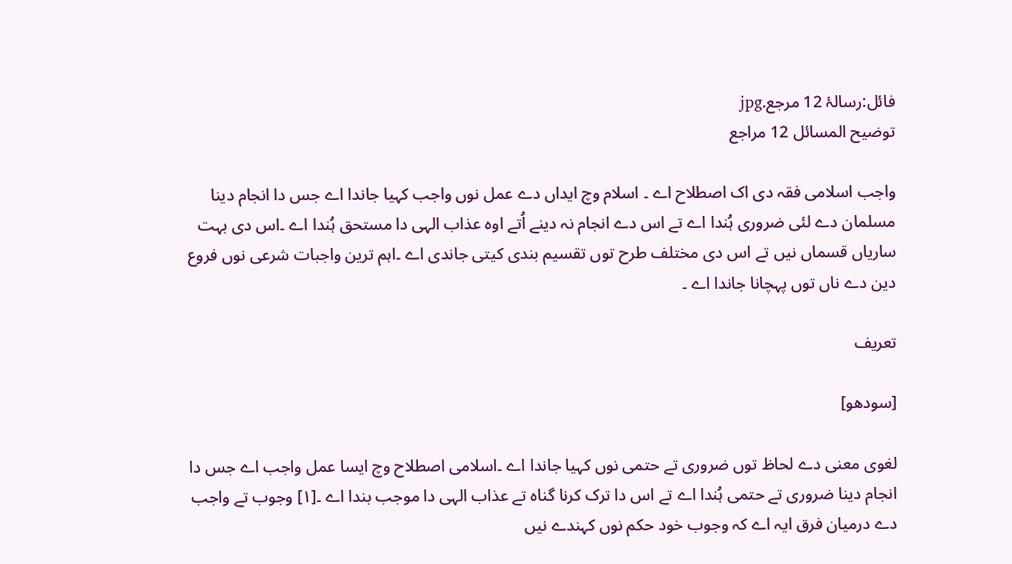فائل:رسالۂ 12 مرجع.jpg
توضیح المسائل 12 مراجع

واجب اسلامی فقہ دی اک اصطلاح اے ۔ اسلام وچ ایداں دے عمل نوں واجب کہیا جاندا اے جس دا انجام دینا مسلمان دے لئی ضروری ہُندا اے تے اس دے انجام نہ دینے اُتے اوہ عذاب الہی دا مستحق ہُندا اے ۔اس دی بہت ساریاں قسماں نيں تے اس دی مختلف طرح توں تقسیم بندی کيتی جاندی اے ۔اہم ترین واجبات شرعی نوں فروع دین دے ناں توں پہچانا جاندا اے ۔

تعریف

[سودھو]

لغوی معنی دے لحاظ توں ضروری تے حتمی نوں کہیا جاندا اے ۔اسلامی اصطلاح وچ ایسا عمل واجب اے جس دا انجام دینا ضروری تے حتمی ہُندا اے تے اس دا ترک کرنا گناہ تے عذاب الہی دا موجب بندا اے ۔[۱] وجوب تے واجب دے درمیان فرق ایہ اے کہ وجوب خود حکم نوں کہندے نيں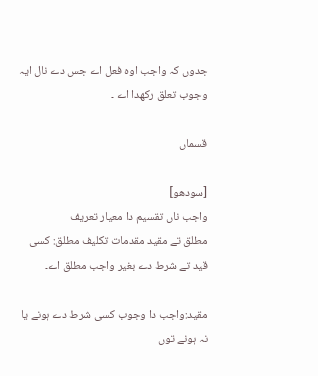جدوں کہ واجب اوہ فعل اے جس دے نال ایہ وجوب تعلق رکھدا اے ۔

قسماں

[سودھو]
واجب ناں تقسیم دا معیار تعریف
مطلق تے مقید مقدمات تکلیف مطلق: کسی قید تے شرط دے بغیر واجب مطلق اے۔

مقید:واجب دا وجوب کسی شرط دے ہونے یا نہ ہونے توں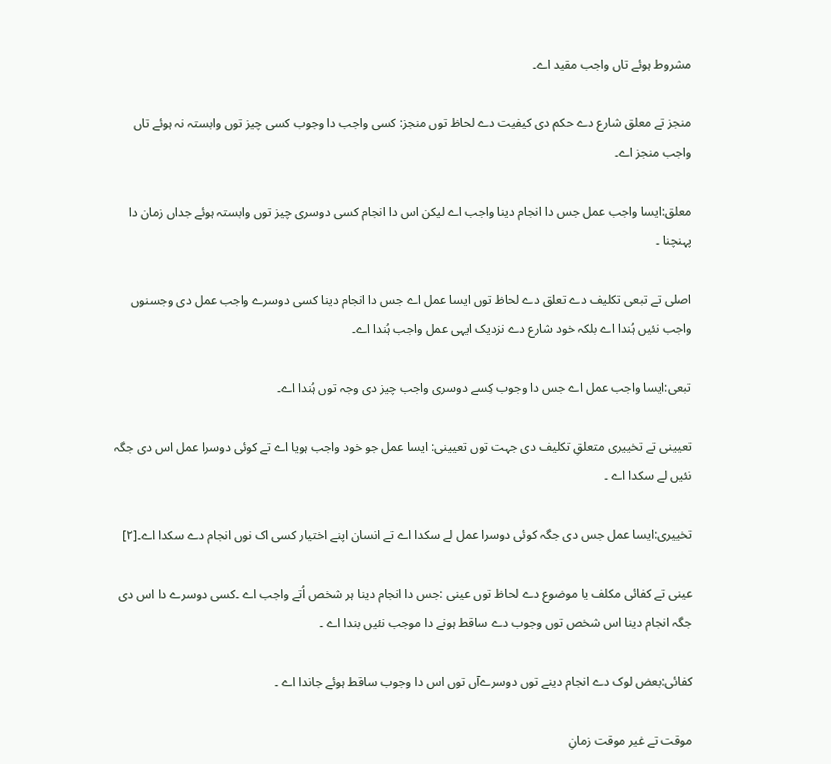مشروط ہوئے تاں واجب مقید اے۔

منجز تے معلق شارع دے حکم دی کیفیت دے لحاظ توں منجز: کسی واجب دا وجوب کسی چیز توں وابستہ نہ ہوئے تاں واجب منجز اے۔

معلق:ایسا واجب عمل جس دا انجام دینا واجب اے لیکن اس دا انجام کسی دوسری چیز توں وابستہ ہوئے جداں زمان دا پہنچنا ۔

اصلی تے تبعی تکلیف دے تعلق دے لحاظ توں ایسا عمل اے جس دا انجام دینا کسی دوسرے واجب عمل دی وجسنوں واجب نئيں ہُندا اے بلکہ خود شارع دے نزدیک ایہی عمل واجب ہُندا اے۔

تبعی:ایسا واجب عمل اے جس دا وجوب کِسے دوسری واجب چیز دی وجہ توں ہُندا اے۔

تعیینی تے تخییری متعلقِ تکلیف دی جہت توں تعیینی: ایسا عمل جو خود واجب ہويا اے تے کوئی دوسرا عمل اس دی جگہ نئيں لے سکدا اے ۔

تخییری:ایسا عمل جس دی جگہ کوئی دوسرا عمل لے سکدا اے تے انسان اپنے اختیار کسی اک نوں انجام دے سکدا اے۔[۲]

عینی تے کفائی مکلف یا موضوع دے لحاظ توں عینی :جس دا انجام دینا ہر شخص اُتے واجب اے ۔کسی دوسرے دا اس دی جگہ انجام دینا اس شخص توں وجوب دے ساقط ہونے دا موجب نئيں بندا اے ۔

کفائی:بعض لوک دے انجام دینے توں دوسرےآں توں اس دا وجوب ساقط ہوئے جاندا اے ۔

موقت تے غیر موقت زمانِ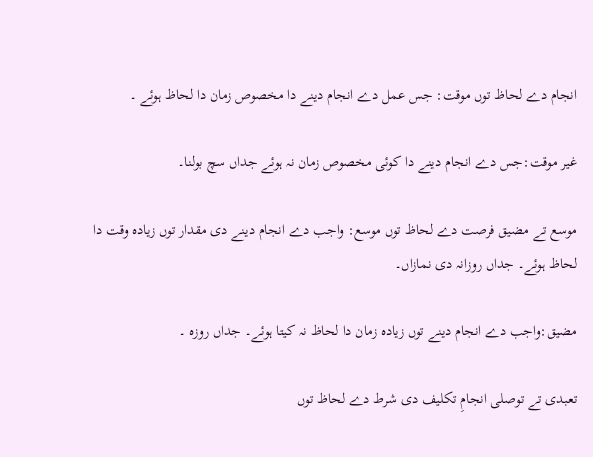انجام دے لحاظ توں موقت: جس عمل دے انجام دینے دا مخصوص زمان دا لحاظ ہوئے ۔

غیر موقت:جس دے انجام دینے دا کوئی مخصوص زمان نہ ہوئے جداں سچ بولنا۔

موسع تے مضیق فرصت دے لحاظ توں موسع: واجب دے انجام دینے دی مقدار توں زیادہ وقت دا لحاظ ہوئے۔ جداں روزانہ دی نمازاں۔

مضیق:واجب دے انجام دینے توں زیادہ زمان دا لحاظ نہ کيتا ہوئے۔ جداں روزہ ۔

تعبدی تے توصلی انجامِ تکلیف دی شرط دے لحاظ توں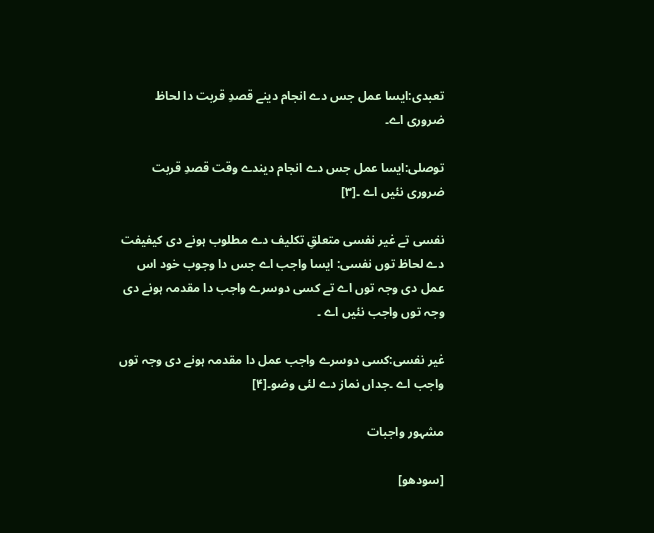تعبدی:ایسا عمل جس دے انجام دینے قصدِ قربت دا لحاظ ضروری اے۔

توصلی:ایسا عمل جس دے انجام دیندے وقت قصدِ قربت ضروری نئيں اے ۔[۳]

نفسی تے غیر نفسی متعلقِ تکلیف دے مطلوب ہونے دی کیفیفت دے لحاظ توں نفسی: ایسا واجب اے جس دا وجوب خود اس عمل دی وجہ توں اے تے کسی دوسرے واجب دا مقدمہ ہونے دی وجہ توں واجب نئيں اے ۔

غیر نفسی:کسی دوسرے واجب عمل دا مقدمہ ہونے دی وجہ توں واجب اے ۔جداں نماز دے لئی وضو۔[۴]

مشہور واجبات

[سودھو]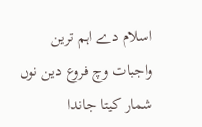اسلام دے اہم ترین واجبات وچ فروع دین نوں شمار کيتا جاندا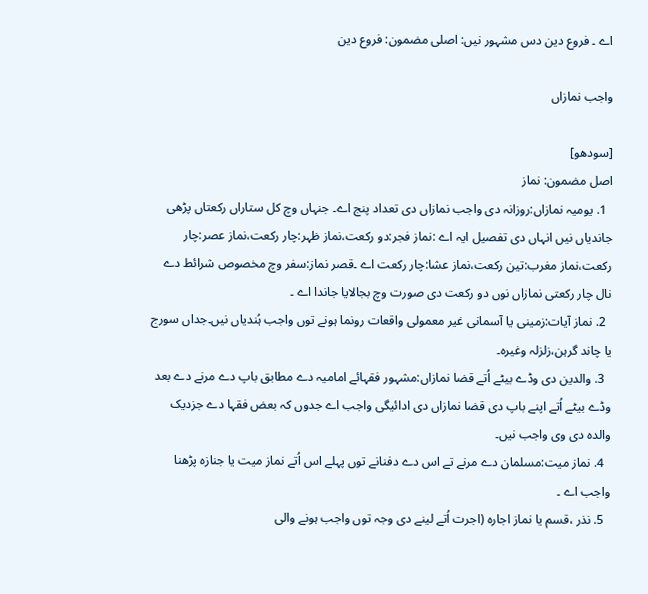اے ۔ فروع دین دس مشہور نيں: اصلی مضمون: فروع دین

واجب نمازاں

[سودھو]
اصل مضمون: نماز
  1. یومیہ نمازاں:روزانہ دی واجب نمازاں دی تعداد پنج اے۔ جنہاں وچ کل ستاراں رکعتاں پڑھی جاندیاں نيں انہاں دی تفصیل ایہ اے :نماز فجر:دو رکعت،نماز ظہر:چار رکعت،نماز عصر:چار رکعت،نماز مغرب:تین رکعت،نماز عشا:چار رکعت اے ۔قصر نماز:سفر وچ مخصوص شرائط دے نال چار رکعتی نمازاں نوں دو رکعت دی صورت وچ بجالایا جاندا اے ۔
  2. نماز آیات:زمینی یا آسمانی غیر معمولی واقعات رونما ہونے توں واجب ہُندیاں نيں۔جداں سورج یا چاند گرہن،زلزلہ وغیرہ۔
  3. والدین دی وڈے بیٹے اُتے قضا نمازاں:مشہور فقہائے امامیہ دے مطابق باپ دے مرنے دے بعد وڈے بیٹے اُتے اپنے باپ دی قضا نمازاں دی ادائیگی واجب اے جدوں کہ بعض فقہا دے جزدیک والدہ دی وی واجب نيں۔
  4. نماز میت:مسلمان دے مرنے تے اس دے دفنانے توں پہلے اس اُتے نماز میت یا جنازہ پڑھنا واجب اے ۔
  5. نذر ،قسم یا نماز اجارہ (اجرت اُتے لینے دی وجہ توں واجب ہونے والی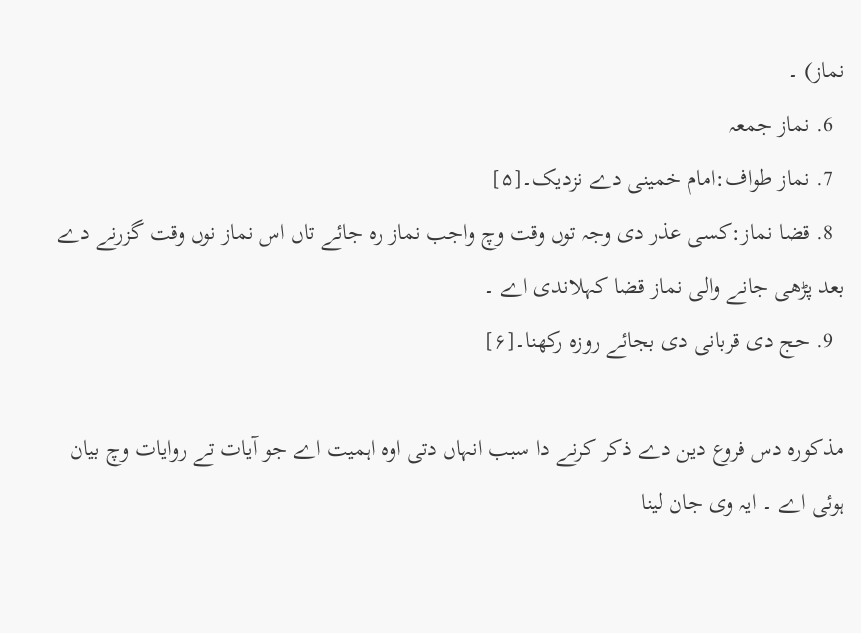نماز) ۔
  6. نماز جمعہ
  7. نماز طواف:امام خمینی دے نزدیک۔[۵]
  8. قضا نماز:کسی عذر دی وجہ توں وقت وچ واجب نماز رہ جائے تاں اس نماز نوں وقت گزرنے دے بعد پڑھی جانے والی نماز قضا کہلاندی اے ۔
  9. حج دی قربانی دی بجائے روزہ رکھنا۔[۶]

مذکورہ دس فروع دین دے ذکر کرنے دا سبب انہاں دتی اوہ اہمیت اے جو آیات تے روایات وچ بیان ہوئی اے ۔ ایہ وی جان لینا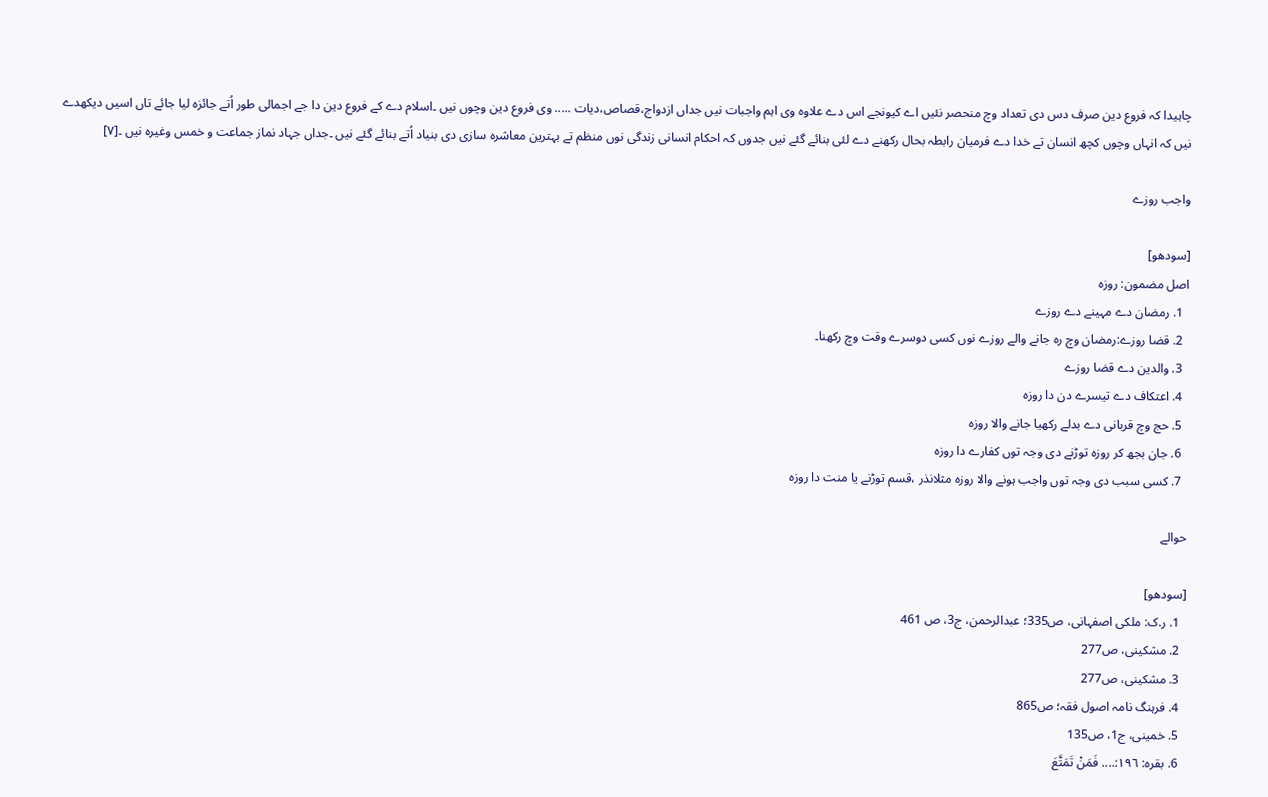چاہیدا کہ فروع دین صرف دس دی تعداد وچ منحصر نئيں اے کیونجے اس دے علاوہ وی اہم واجبات نيں جداں ازدواج،قصاص،دیات ..... وی فروع دین وچوں نيں ۔اسلام دے کے فروع دین دا جے اجمالی طور اُتے جائزہ لیا جائے تاں اسيں دیکھدے نيں کہ انہاں وچوں کچھ انسان تے خدا دے فرمیان رابطہ بحال رکھنے دے لئی بنائے گئے نيں جدوں کہ احکام انسانی زندگی نوں منظم تے بہترین معاشرہ سازی دی بنیاد اُتے بنائے گئے نيں ۔جداں جہاد نماز جماعت و خمس وغیرہ نيں ۔[۷]

واجب روزے

[سودھو]
اصل مضمون: روزہ
  1. رمضان دے مہینے دے روزے
  2. قضا روزے:رمضان وچ رہ جانے والے روزے نوں کسی دوسرے وقت وچ رکھنا۔
  3. والدین دے قضا روزے
  4. اعتکاف دے تیسرے دن دا روزہ
  5. حج وچ قربانی دے بدلے رکھیا جانے والا روزہ
  6. جان بجھ کر روزہ توڑنے دی وجہ توں کفارے دا روزہ
  7. کسی سبب دی وجہ توں واجب ہونے والا روزہ مثلانذر ،قسم توڑنے یا منت دا روزہ

حوالے

[سودھو]
  1. ر.ک: ملكى اصفہانى، ص335؛ عبدالرحمن، ج‌3، ص 461
  2. مشكينى، ص277
  3. مشكينى، ص277
  4. فرہنگ نامہ اصول فقہ؛ ص865
  5. خمینی، ج1، ص135
  6. بقره: ۱۹٦:.... فَمَنْ تَمَتَّعَ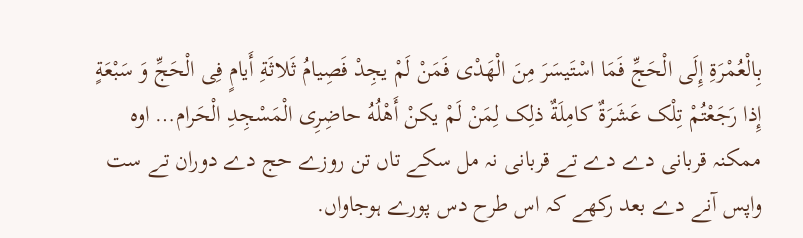بِالْعُمْرَةِ إِلَی الْحَجِّ فَمَا اسْتَیسَرَ مِنَ الْهَدْی فَمَنْ لَمْ یجِدْ فَصِیامُ ثَلاثَةِ أَیامٍ فِی الْحَجِّ وَ سَبْعَةٍ إِذا رَجَعْتُمْ تِلْک عَشَرَةٌ کامِلَةٌ ذلِک لِمَنْ لَمْ یکنْ أَهْلُهُ حاضِرِی الْمَسْجِدِ الْحَرام… اوہ ممکنہ قربانی دے دے تے قربانی نہ مل سکے تاں تن روزے حج دے دوران تے ست واپس آنے دے بعد رکھے کہ اس طرح دس پورے ہوجاواں.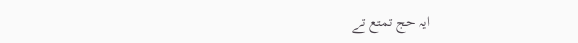ایہ حج تمتع تے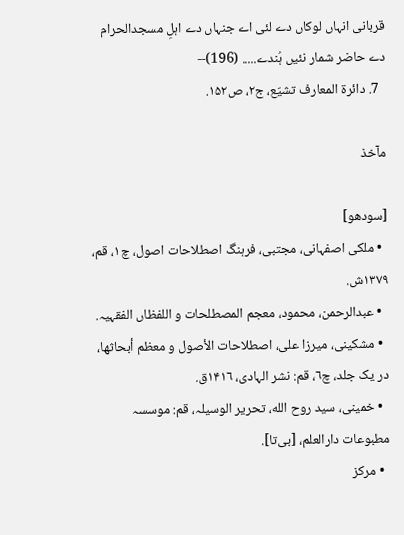قربانی انہاں لوکاں دے لئی اے جنہاں دے اہلِ مسجدالحرام دے حاضر شمار نئيں ہُندے..... (196)--
  7. دائرة المعارف تشیّع، ج۲، ص۱۵۲.

مآخذ

[سودھو]
  • ملکی اصفہانی، مجتبی، فرہنگ اصطلاحات اصول، چ۱، قم، ۱۳٧۹ش.
  • عبدالرحمن، محمود، معجم المصطلحات و اللفظاں الفقہیہ.
  • مشکینی، میرزا علی، اصطلاحات الأصول و معظم أبحاثها، در یک جلد، چ٦، قم: نشر الہادی، ۱۴۱٦ق.
  • خمینی، سید روح الله، تحریر الوسیلہ، قم: موسسہ مطبوعات دارالعلم، [بی‌تا].
  • مرکز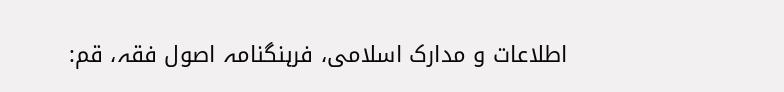اطلاعات و مدارک اسلامی، فرہنگنامہ اصول فقہ، قم: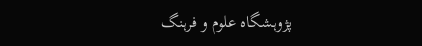پژوہشگاه علوم و فرہنگ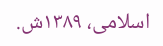اسلامی، ۱۳۸۹ش.